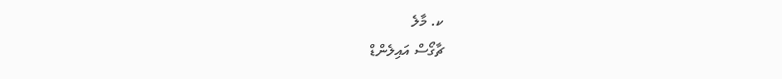ކ. މާލެ
ޗާގޯސް އައިލެންޑް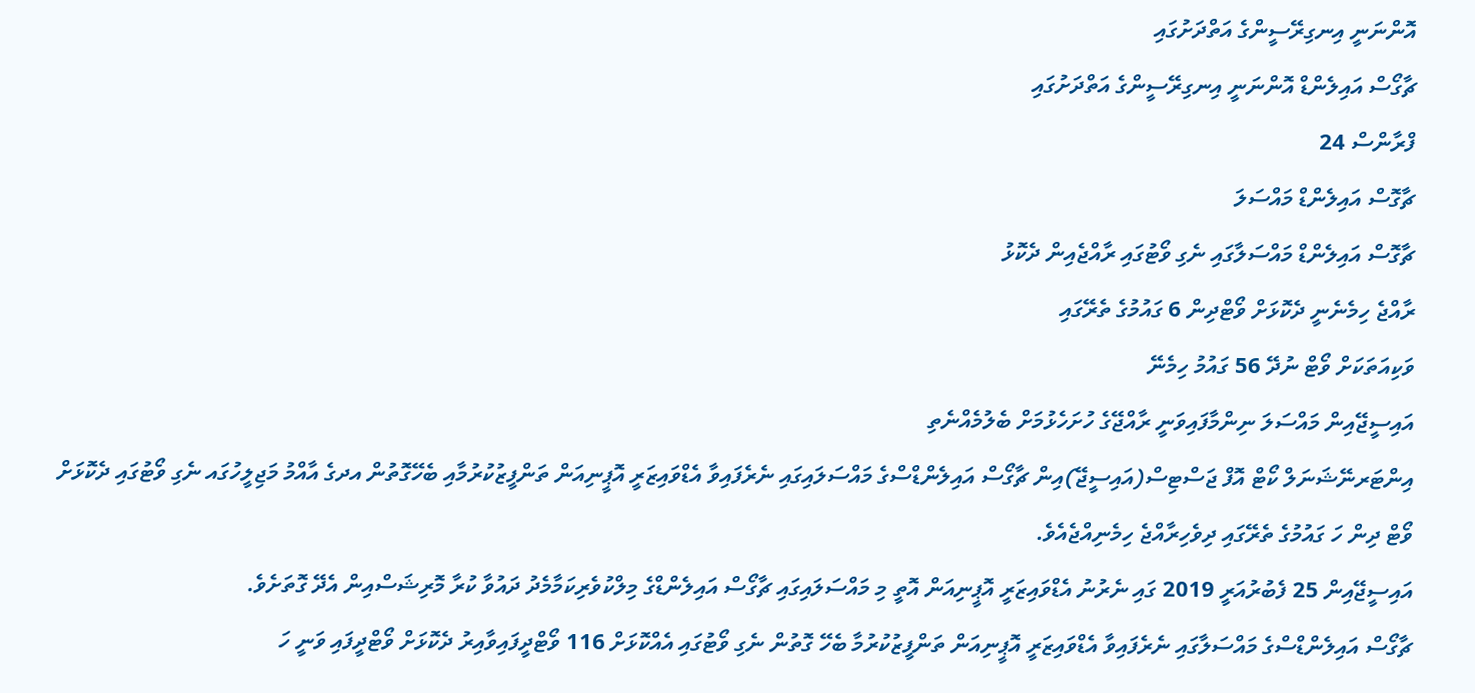އޮންނަނީ އިނގިރޭސީންގެ އަތްދަށުގައި
ޗާގޯސް އައިލެންޑް އޮންނަނީ އިނގިރޭސީންގެ އަތްދަށުގައި
ފްރާންސް 24
ޗާގޮސް އައިލެންޑް މައްސަލަ
ޗާގޮސް އައިލެންޑް މައްސަލާގައި ނެގި ވޯޓުގައި ރާއްޖެއިން ދެކޮޅު
ރާއްޖެ ހިމެނެނީ ދެކޮޅަށް ވޯޓްދިން 6 ގައުމުގެ ތެރޭގައި
ވަކިއަތަކަށް ވޯޓް ނުދޭ 56 ގައުމު ހިމެނޭ
އައިސީޖޭއިން މައްސަލަ ނިންމާފައިވަނީ ރާއްޖޭގެ ހުށަހެޅުމަށް ބެލުމެއްނެތި
އިންޓަރނޭޝަނަލް ކޯޓް އޮފް ޖަސްޓިސް(އައިސީޖޭ)އިން ޗާގޯސް އައިލެންޑްސްގެ މައްސަލައިގައި ނެރެފައިވާ އެޑްވައިޒަރީ އޮޕީނިއަން ތަންފީޒުކުރުމާއި ބެހޭގޮތުން އދގެ އާއްމު މަޖިލީހުގައ ނެގި ވޯޓުގައި ދެކޮޅަށް ވޯޓް ދިން ހަ ގައުމުގެ ތެރޭގައި ދިވެހިރާއްޖެ ހިމެނިއްޖެއެވެ.
އައިސީޖޭއިން 25 ފެބުރުއަރީ 2019 ގައި ނެރުނު އެޑްވައިޒަރީ އޮޕީނިއަން އޮތީ މި މައްސަލައިގައި ޗާގޯސް އައިލެންޑްގެ މިލްކުވެރިކަމާމެދު ދައުވާ ކުރާ މޮރިޝަސްއިން އެދޭ ގޮތަށެވެ.
ޗާގޯސް އައިލެންޑްސްގެ މައްސަލާގައި ނެރެފައިވާ އެޑްވައިޒަރީ އޮޕީނިއަން ތަންފީޒުކުރުމާ ބެހޭ ގޮތުން ނެގި ވޯޓުގައި އެއްކޮޅަށް 116 ވޯޓްދީފައިވާއިރު ދެކޮޅަށް ވޯޓްދީފައި ވަނީ ހަ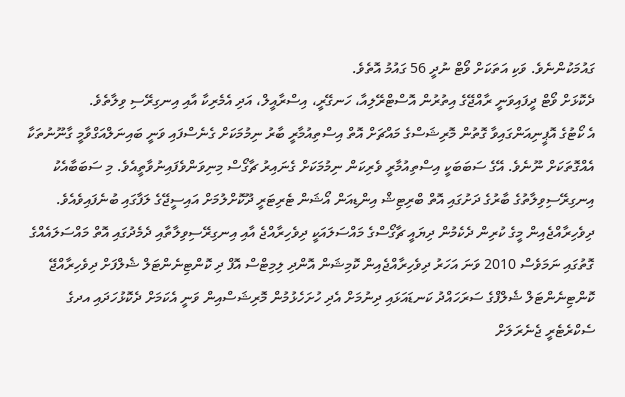ގައުމަކުންނެވެ. ވަކި އަތަކަށް ވޯޓް ނުދީ 56 ގައުމު އޮތެވެ.
ދެކޮޅަށް ވޯޓް ދީފައިވަނީ ރާއްޖޭގެ އިތުރުން އޮސްޓްރޭލިއާ، ހަނގޭރީ، އިސްރާއީލް، އަދި އެމެރިކާ އާއި އިނގިރޭސި ވިލާތެވެ.
އެ ކޯޓުގެ އޮޕީނިއަންގައިވާ ގޮތުން މޮރިޝަސްގެ މައްޗަށް އޮތް އިސްތިއުމާރީ ބާރު ނިމުމަކަށް ގެނެސްފައި ވަނީ ބައިނަލްއަގްވާމީ ގާނޫނުތަކާ އެއްގޮތަކަށް ނޫނެވެ. އޭގެ ސަބަބަކީ އިސްތިއުމާރީ ވެރިކަން ނިމުމަކަށް ގެނައިރު ޗާގޯސް މިނިވަންވެފައިނުވާތީއެވެ. މި ސަބަބާއެކު އިނގިރޭސިވިލާތުގެ ބާރުގެ ދަށުގައި އޮތް ބްރިޓިޝް އިންޑިއަން އޯޝަން ޓެރިޓަރީ ދޫކޮށްލުމަށް އައިސީޖޭގެ ލަފާގައި ބުނެފައިވެއެވެ.
ދިވެހިރާއްޖެއިން މީގެ ކުރިން ދެކެމުން ދިޔައީ ޗާގޯސްގެ މައްސަލައަކީ ދިވެހިރާއްޖެ އާއި އިނގިރޭސިވިލާތާއި ދެމެދުގައި އޮތް މައްސަލައެއްގެ ގޮތުގައި ނަމަވެސް 2010 ވަނަ އަހަރު ދިވެހިރާއްޖެއިން ކޮމިޝަން އޮންދި ލިމިޓްސް އޮފް ދި ކޮންޓިނެންޓަލް ޝެލްފަށް ދިވެހިރާއްޖޭ ކޮންޓިނެންޓަލް ޝެލްފްގެ ސަރަހައްދު ކަނޑައަޅައި ދިނުމަށް އެދި ހުށަހެޅުމުން މޮރިޝަސްއިން ވަނީ އެކަމަށް ދެކޮޅުހަދައި އދގެ ސެކްރެޓެރީ ޖެނެރަލަށް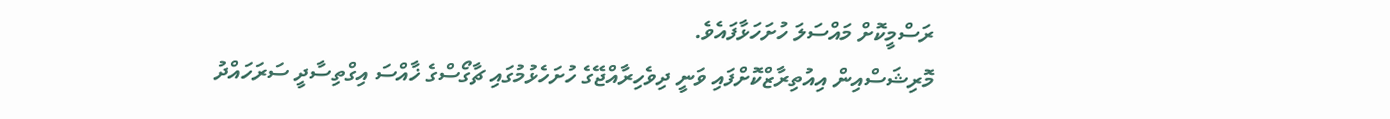ރަސްމީކޮށް މައްސަލަ ހުށަހަޅާފައެވެ.
މޮރިޝަސްއިން އިއުތިރާޒްކޮށްފައި ވަނީ ދިވެހިރާއްޖޭގެ ހުށަހެޅުމުގައި ޗާގޯސްގެ ޚާއްސަ އިގްތިސާދީ ސަރަހައްދު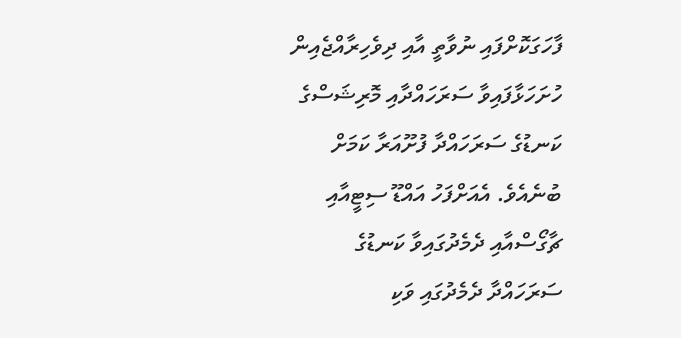ފާހަގަކޮށްފައި ނުވާތީ އާއި ދިވެހިރާއްޖެއިން ހުށަހަޅާފައިވާ ސަރަހައްދާއި މޮރިޝަސްގެ ކަނޑުގެ ސަރަހައްދާ ފުށޫއަރާ ކަމަށް ބުނެއެވެ. އެއަށްފަހު އައްޑޫ ސިޓީއާއި ޗާގޯސްއާއި ދެމެދުގައިވާ ކަނޑުގެ ސަރަހައްދާ ދެމެދުގައި ވަކި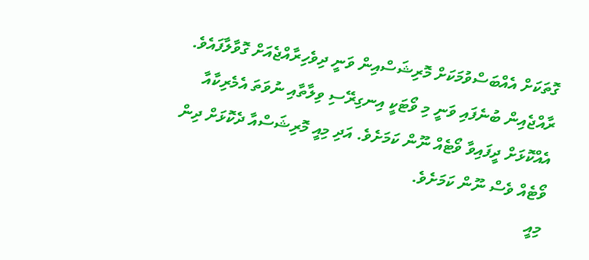ގޮތަކަށް އެއްބަސްވުމަކަށް މޮރިޝަސްއިން ވަނީ ދިވެހިރާއްޖެއަށް ގޮވާލާފައެވެ.
ރާއްޖެއިން ބުނެފައި ވަނީ މި ވޯޓަކީ އިނގިރޭސި ވިލާތާއި ނުވަތަ އެމެރިކާއާ އެއްކޮޅަށް ދީފައިވާ ވޯޓެއް ނޫން ކަމަށެވެ. އަދި މިއީ މޮރިޝަސްއާ ދެކޮޅަށް ދިން ވޯޓެއް ވެސް ނޫން ކަމަށެވެ.
މިއީ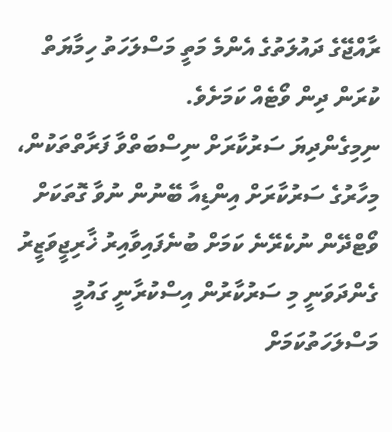ރާއްޖޭގެ ދައުލަތުގެ އެންމެ މަތީ މަސްލަހަތު ހިމާޔަތް ކުރަން ދިން ވޯޓެއް ކަމަށެވެ.
ނިމިގެންދިޔަ ސަރުކާރަށް ނިސްބަތްވާ ފަރާތްތަކުން، މިހާރުގެ ސަރުކާރަށް އިންޑިއާ ބޭނުން ނުވާ ގޮތަކަށް ވޯޓްދޭން ނުކެރޭނެ ކަމަށް ބުނެފައިވާއިރު ޚާރިޖީވަޒީރު ގެންދަވަނީ މި ސަރުކާރުން އިސްކުރާނީ ގައުމީ މަސްލަހަތުކަމަށް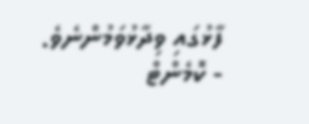ފާޅުގައި ވިދާޅުވަމުންނެވެ.
- ކޮމެންޓް